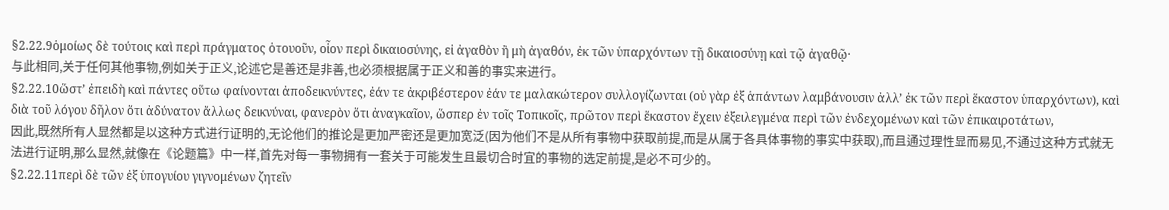§2.22.9ὁμοίως δὲ τούτοις καὶ περὶ πράγματος ὁτουοῦν, οἷον περὶ δικαιοσύνης, εἰ ἀγαθὸν ἢ μὴ ἀγαθόν, ἐκ τῶν ὑπαρχόντων τῇ δικαιοσύνῃ καὶ τῷ ἀγαθῷ·
与此相同,关于任何其他事物,例如关于正义,论述它是善还是非善,也必须根据属于正义和善的事实来进行。
§2.22.10ὥστʼ ἐπειδὴ καὶ πάντες οὕτω φαίνονται ἀποδεικνύντες, ἐάν τε ἀκριβέστερον ἐάν τε μαλακώτερον συλλογίζωνται (οὐ γὰρ ἐξ ἁπάντων λαμβάνουσιν ἀλλʼ ἐκ τῶν περὶ ἕκαστον ὑπαρχόντων), καὶ διὰ τοῦ λόγου δῆλον ὅτι ἀδύνατον ἄλλως δεικνύναι, φανερὸν ὅτι ἀναγκαῖον, ὥσπερ ἐν τοῖς Τοπικοῖς, πρῶτον περὶ ἕκαστον ἔχειν ἐξειλεγμένα περὶ τῶν ἐνδεχομένων καὶ τῶν ἐπικαιροτάτων,
因此,既然所有人显然都是以这种方式进行证明的,无论他们的推论是更加严密还是更加宽泛(因为他们不是从所有事物中获取前提,而是从属于各具体事物的事实中获取),而且通过理性显而易见,不通过这种方式就无法进行证明,那么显然,就像在《论题篇》中一样,首先对每一事物拥有一套关于可能发生且最切合时宜的事物的选定前提,是必不可少的。
§2.22.11περὶ δὲ τῶν ἐξ ὑπογυίου γιγνομένων ζητεῖν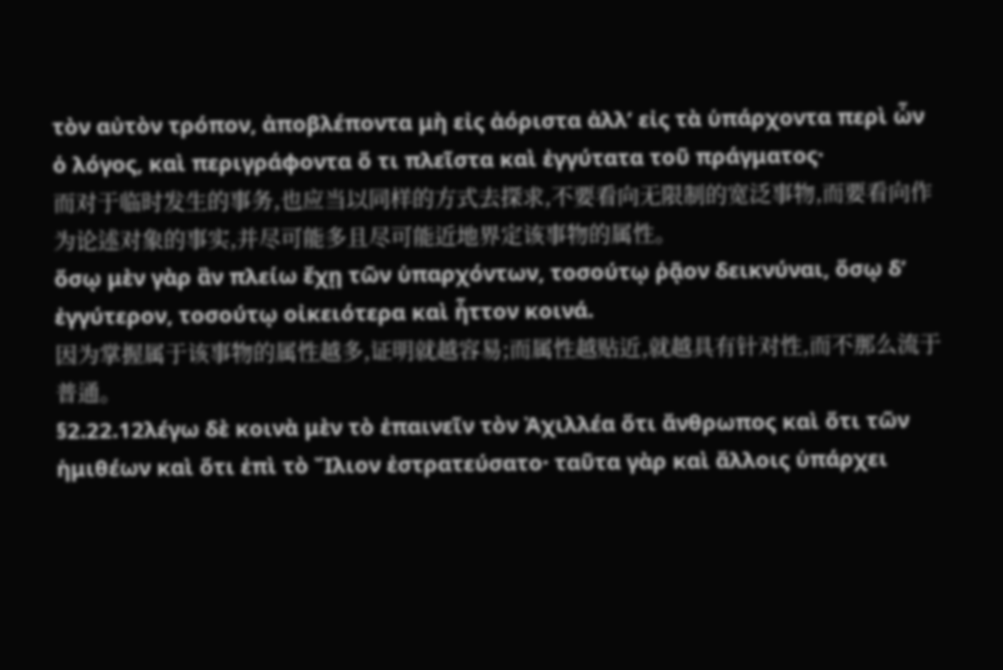τὸν αὐτὸν τρόπον, ἀποβλέποντα μὴ εἰς ἀόριστα ἀλλʼ εἰς τὰ ὑπάρχοντα περὶ ὧν ὁ λόγος, καὶ περιγράφοντα ὅ τι πλεῖστα καὶ ἐγγύτατα τοῦ πράγματος·
而对于临时发生的事务,也应当以同样的方式去探求,不要看向无限制的宽泛事物,而要看向作为论述对象的事实,并尽可能多且尽可能近地界定该事物的属性。
ὅσῳ μὲν γὰρ ἂν πλείω ἔχῃ τῶν ὑπαρχόντων, τοσούτῳ ῥᾷον δεικνύναι, ὅσῳ δʼ ἐγγύτερον, τοσούτῳ οἰκειότερα καὶ ἧττον κοινά.
因为掌握属于该事物的属性越多,证明就越容易;而属性越贴近,就越具有针对性,而不那么流于普通。
§2.22.12λέγω δὲ κοινὰ μὲν τὸ ἐπαινεῖν τὸν Ἀχιλλέα ὅτι ἄνθρωπος καὶ ὅτι τῶν ἡμιθέων καὶ ὅτι ἐπὶ τὸ Ἴλιον ἐστρατεύσατο· ταῦτα γὰρ καὶ ἄλλοις ὑπάρχει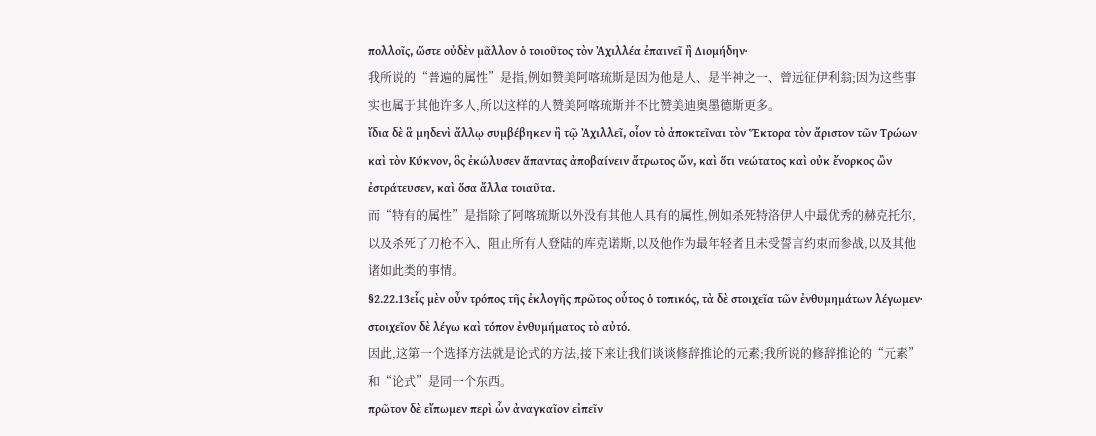πολλοῖς, ὥστε οὐδὲν μᾶλλον ὁ τοιοῦτος τὸν Ἀχιλλέα ἐπαινεῖ ἢ Διομήδην·
我所说的“普遍的属性”是指,例如赞美阿喀琉斯是因为他是人、是半神之一、曾远征伊利翁;因为这些事实也属于其他许多人,所以这样的人赞美阿喀琉斯并不比赞美迪奥墨德斯更多。
ἴδια δὲ ἃ μηδενὶ ἄλλῳ συμβέβηκεν ἢ τῷ Ἀχιλλεῖ, οἷον τὸ ἀποκτεῖναι τὸν Ἕκτορα τὸν ἄριστον τῶν Τρώων καὶ τὸν Κύκνον, ὃς ἐκώλυσεν ἅπαντας ἀποβαίνειν ἄτρωτος ὤν, καὶ ὅτι νεώτατος καὶ οὐκ ἔνορκος ὢν ἐστράτευσεν, καὶ ὅσα ἄλλα τοιαῦτα.
而“特有的属性”是指除了阿喀琉斯以外没有其他人具有的属性,例如杀死特洛伊人中最优秀的赫克托尔,以及杀死了刀枪不入、阻止所有人登陆的库克诺斯,以及他作为最年轻者且未受誓言约束而参战,以及其他诸如此类的事情。
§2.22.13εἷς μὲν οὖν τρόπος τῆς ἐκλογῆς πρῶτος οὗτος ὁ τοπικός, τὰ δὲ στοιχεῖα τῶν ἐνθυμημάτων λέγωμεν· στοιχεῖον δὲ λέγω καὶ τόπον ἐνθυμήματος τὸ αὐτό.
因此,这第一个选择方法就是论式的方法,接下来让我们谈谈修辞推论的元素;我所说的修辞推论的“元素”和“论式”是同一个东西。
πρῶτον δὲ εἴπωμεν περὶ ὧν ἀναγκαῖον εἰπεῖν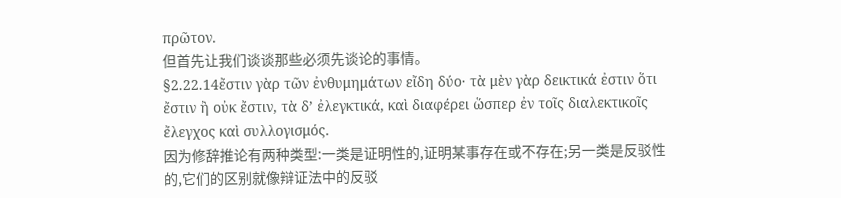πρῶτον.
但首先让我们谈谈那些必须先谈论的事情。
§2.22.14ἔστιν γὰρ τῶν ἐνθυμημάτων εἴδη δύο· τὰ μὲν γὰρ δεικτικά ἐστιν ὅτι ἔστιν ἢ οὐκ ἔστιν, τὰ δʼ ἐλεγκτικά, καὶ διαφέρει ὥσπερ ἐν τοῖς διαλεκτικοῖς ἔλεγχος καὶ συλλογισμός.
因为修辞推论有两种类型:一类是证明性的,证明某事存在或不存在;另一类是反驳性的,它们的区别就像辩证法中的反驳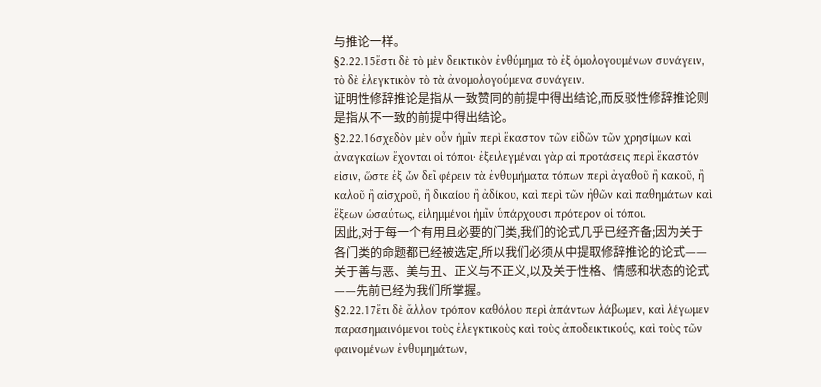与推论一样。
§2.22.15ἔστι δὲ τὸ μὲν δεικτικὸν ἐνθύμημα τὸ ἐξ ὁμολογουμένων συνάγειν, τὸ δὲ ἐλεγκτικὸν τὸ τὰ ἀνομολογούμενα συνάγειν.
证明性修辞推论是指从一致赞同的前提中得出结论,而反驳性修辞推论则是指从不一致的前提中得出结论。
§2.22.16σχεδὸν μὲν οὖν ἡμῖν περὶ ἕκαστον τῶν εἰδῶν τῶν χρησίμων καὶ ἀναγκαίων ἔχονται οἱ τόποι· ἐξειλεγμέναι γὰρ αἱ προτάσεις περὶ ἕκαστόν εἰσιν, ὥστε ἐξ ὧν δεῖ φέρειν τὰ ἐνθυμήματα τόπων περὶ ἀγαθοῦ ἢ κακοῦ, ἢ καλοῦ ἢ αἰσχροῦ, ἢ δικαίου ἢ ἀδίκου, καὶ περὶ τῶν ἠθῶν καὶ παθημάτων καὶ ἕξεων ὡσαύτως, εἰλημμένοι ἡμῖν ὑπάρχουσι πρότερον οἱ τόποι.
因此,对于每一个有用且必要的门类,我们的论式几乎已经齐备;因为关于各门类的命题都已经被选定,所以我们必须从中提取修辞推论的论式——关于善与恶、美与丑、正义与不正义,以及关于性格、情感和状态的论式——先前已经为我们所掌握。
§2.22.17ἔτι δὲ ἄλλον τρόπον καθόλου περὶ ἁπάντων λάβωμεν, καὶ λέγωμεν παρασημαινόμενοι τοὺς ἐλεγκτικοὺς καὶ τοὺς ἀποδεικτικούς, καὶ τοὺς τῶν φαινομένων ἐνθυμημάτων,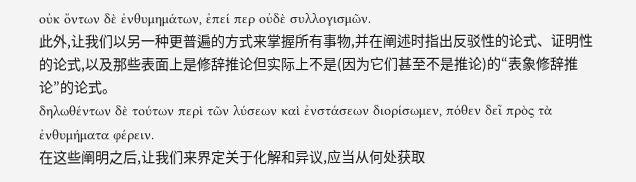οὐκ ὄντων δὲ ἐνθυμημάτων, ἐπεί περ οὐδὲ συλλογισμῶν.
此外,让我们以另一种更普遍的方式来掌握所有事物,并在阐述时指出反驳性的论式、证明性的论式,以及那些表面上是修辞推论但实际上不是(因为它们甚至不是推论)的“表象修辞推论”的论式。
δηλωθέντων δὲ τούτων περὶ τῶν λύσεων καὶ ἐνστάσεων διορίσωμεν, πόθεν δεῖ πρὸς τὰ ἐνθυμήματα φέρειν.
在这些阐明之后,让我们来界定关于化解和异议,应当从何处获取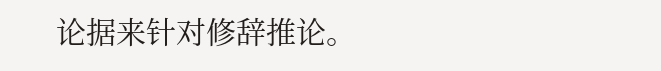论据来针对修辞推论。